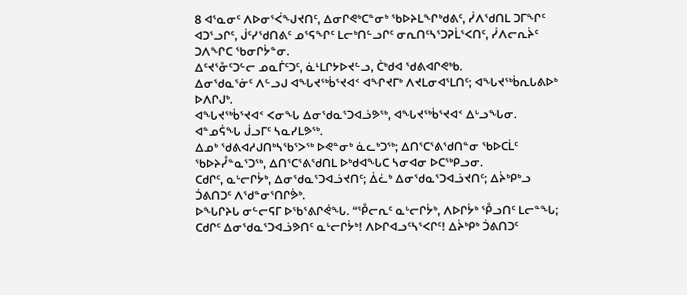8 ᐊᕐᓇᓂᑦ ᐱᐅᓂᕐᐹᖑᔪᑎᑦ, ᐃᓂᒋᕙᒃᑕᓐᓂᒃ ᖃᐅᔨᒪᖏᒃᑯᕕᑦ, ᓰᐱᖁᑎᒪ ᑐᒥᖏᑦ ᐊᑐᕐᓗᒋᑦ, ᒎᑦᓯᖁᑎᕕᑦ ᓄᕐᕋᖏᑦ ᒪᓕᒃᑎᓪᓗᒋᑦ ᓂᕆᑎᑦᓴᕐᑐᕈᒫᕐᐸᑎᑦ, ᓰᐱᓕᕆᔩᑦ ᑐᐱᖏᑕ ᖃᓂᒋᔮᓐᓂ.
ᐃᑦᔪᕐᓁᑦᑐᓪᓕ ᓄᓇᒦᑦᑐᑦ, ᓈᒻᒪᒋᔭᐅᔪᓪᓗ, ᑖᒃᑯᐊ ᖁᕕᐊᒋᕙᒃᑲ.
ᐃᓂᖁᓇᕐᓃᑦ ᐱᓪᓗᒍ ᐊᖓᔪᖅᑳᕐᔪᐊᑉ ᐊᖏᔪᒥᒃ ᐱᔪᒪᓂᐊᕐᒪᑎᑦ; ᐊᖓᔪᖅᑳᕆᒐᕕᐅᒃ ᐅᐱᒋᒍᒃ.
ᐊᖓᔪᖅᑳᕐᔪᐊᑉ ᐸᓂᖓ ᐃᓂᖁᓇᕐᑐᐊᓘᕗᖅ, ᐊᖓᔪᖅᑳᕐᔪᐊᑉ ᐃᒡᓗᖓᓂ. ᐊᓐᓄᕌᖓ ᒎᓗᒥᑦ ᓴᓇᓯᒪᕗᖅ.
ᐃᓄᒃ ᖁᕕᐊᓱᒍᑎᒃᓴᖃᕐᐳᖅ ᐅᕙᓐᓂᒃ ᓈᓚᒃᑐᖅ; ᐃᑎᕐᑕᕐᕕᖁᑎᓐᓂ ᖃᐅᑕᒫᑦ ᖃᐅᔨᓮᓐᓇᕐᑐᖅ, ᐃᑎᕐᑕᕐᕕᖁᑎᒪ ᐅᒃᑯᐊᖓᑕ ᓴᓂᐊᓂ ᐅᑕᖅᑭᓗᓂ.
ᑕᑯᒋᑦ, ᓇᒡᓕᒋᔮᒃ, ᐃᓂᖁᓇᕐᑐᐊᓘᔪᑎᑦ; ᐄᓛᒃ ᐃᓂᖁᓇᕐᑐᐊᓘᔪᑎᑦ; ᐃᔩᒃᑭᒃᓗ ᑑᕕᑎᑐᑦ ᐱᖁᓐᓂᕐᑎᒋᕘᒃ.
ᐅᖓᒋᔨᒐ ᓂᓪᓕᕋᒥ ᐅᖃᕐᕕᒋᕚᖓ. “ᕾᓕᕆᑦ ᓇᒡᓕᒋᔮᒃ, ᐱᐅᒋᔮᒃ ᕾᓗᑎᑦ ᒪᓕᓐᖓ;
ᑕᑯᒋᑦ ᐃᓂᖁᓇᕐᑐᐊᓘᕗᑎᑦ ᓇᒡᓕᒋᔮᒃ! ᐱᐅᒋᐊᓗᑦᓴᕐᐸᒋᑦ! ᐃᔩᒃᑭᒃ ᑑᕕᑎᑐᑦ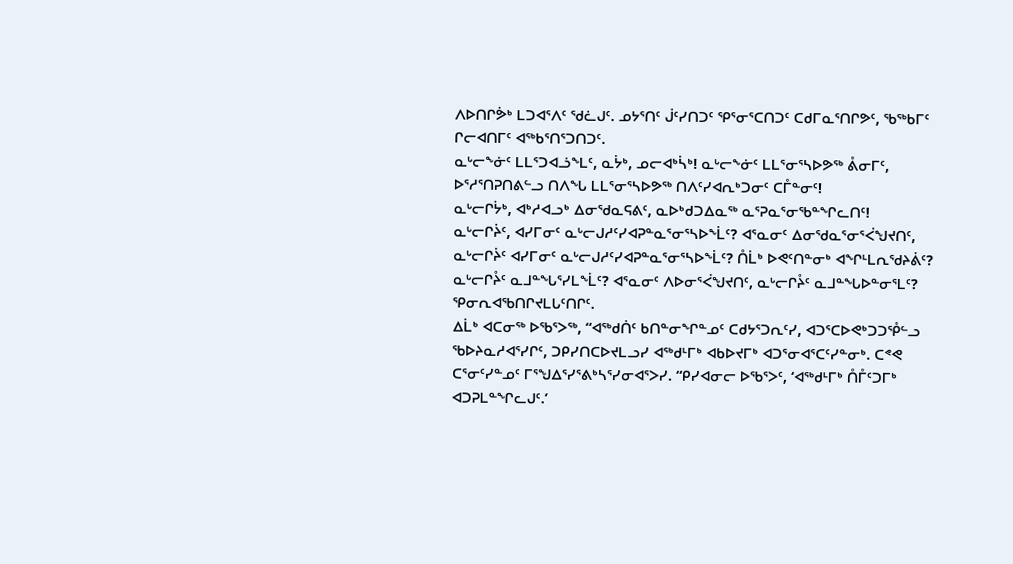ᐱᐅᑎᒋᕘᒃ ᒪᑐᐊᕐᐱᑦ ᖁᓛᒍᑦ. ᓄᔭᕐᑎᑦ ᒎᑦᓯᑎᑐᑦ ᕿᕐᓂᕐᑕᑎᑐᑦ ᑕᑯᒥᓇᕐᑎᒋᕗᑦ, ᖃᖅᑲᒥᑦ ᒋᓕᐊᑎᒥᑦ ᐊᖅᑲᕐᑎᕐᑐᑎᑐᑦ.
ᓇᒡᓕᖕᓃᑦ ᒪᒪᕐᑐᐊᓘᖕᒪᑦ, ᓇᔮᒃ, ᓄᓕᐊᒃᓵᒃ! ᓇᒡᓕᖕᓃᑦ ᒪᒪᕐᓂᕐᓴᐅᕗᖅ ᕔᓂᒥᑦ, ᐅᕐᓱᕐᑎᕈᑎᕕᓪᓗ ᑎᐱᖓ ᒪᒪᕐᓂᕐᓴᐅᕗᖅ ᑎᐱᑦᓯᐊᕆᒃᑐᓂᑦ ᑕᒤᓐᓂᑦ!
ᓇᒡᓕᒋᔮᒃ, ᐊᒃᓱᐊᓗᒃ ᐃᓂᖁᓇᕋᕕᑦ, ᓇᐅᒃᑯᑐᐃᓇᖅ ᓇᕐᕈᓇᕐᓂᖃᓐᖏᓚᑎᑦ!
ᓇᒡᓕᒋᔩᑦ, ᐊᓯᒥᓂᑦ ᓇᒡᓕᒍᓱᑦᓯᐊᕈᓐᓇᕐᓂᕐᓴᐅᖕᒫᑦ? ᐊᕐᓇᓂᑦ ᐃᓂᖁᓇᕐᓂᕐᐹᖑᔪᑎᑦ, ᓇᒡᓕᒋᔩᑦ ᐊᓯᒥᓂᑦ ᓇᒡᓕᒍᓱᑦᓯᐊᕈᓐᓇᕐᓂᕐᓴᐅᖕᒫᑦ? ᑍᒫᒃ ᐅᕙᑦᑎᓐᓂᒃ ᐊᖏᒻᒪᕆᖁᔨᕖᑦ?
ᓇᒡᓕᒋᔧᑦ ᓇᒧᓐᖓᕐᓯᒪᖕᒫᑦ? ᐊᕐᓇᓂᑦ ᐱᐅᓂᕐᐹᖑᔪᑎᑦ, ᓇᒡᓕᒋᔧᑦ ᓇᒧᓐᖓᐅᓐᓂᕐᒪᑦ? ᕿᓂᕆᐊᖃᑎᒋᔪᒪᒐᑦᑎᒋᑦ.
ᐃᒫᒃ ᐊᑕᓂᖅ ᐅᖃᕐᐳᖅ, “ᐊᖅᑯᑏᑦ ᑲᑎᓐᓂᖏᓐᓄᑦ ᑕᑯᔭᕐᑐᕆᑦᓯ, ᐊᑐᕐᑕᐅᕙᒃᑐᑐᕾᓪᓗ ᖃᐅᔨᓇᓱᐊᕐᓯᒋᑦ, ᑐᑭᓯᑎᑕᐅᔪᒪᓗᓯ ᐊᖅᑯᒻᒥᒃ ᐊᑲᐅᔪᒥᒃ ᐊᑐᕐᓂᐊᕐᑕᑦᓯᓐᓂᒃ. ᑕᕝᕙ ᑕᕐᓂᑦᓯᓐᓄᑦ ᒥᕐᖑᐃᕐᓯᕐᕕᒃᓴᕐᓯᓂᐊᕐᐳᓯ. “ᑭᓯᐊᓂᓕ ᐅᖃᕐᐳᑦ, ‘ᐊᖅᑯᒻᒥᒃ ᑍᒤᑦᑐᒥᒃ ᐊᑐᕈᒪᓐᖏᓚᒍᑦ.’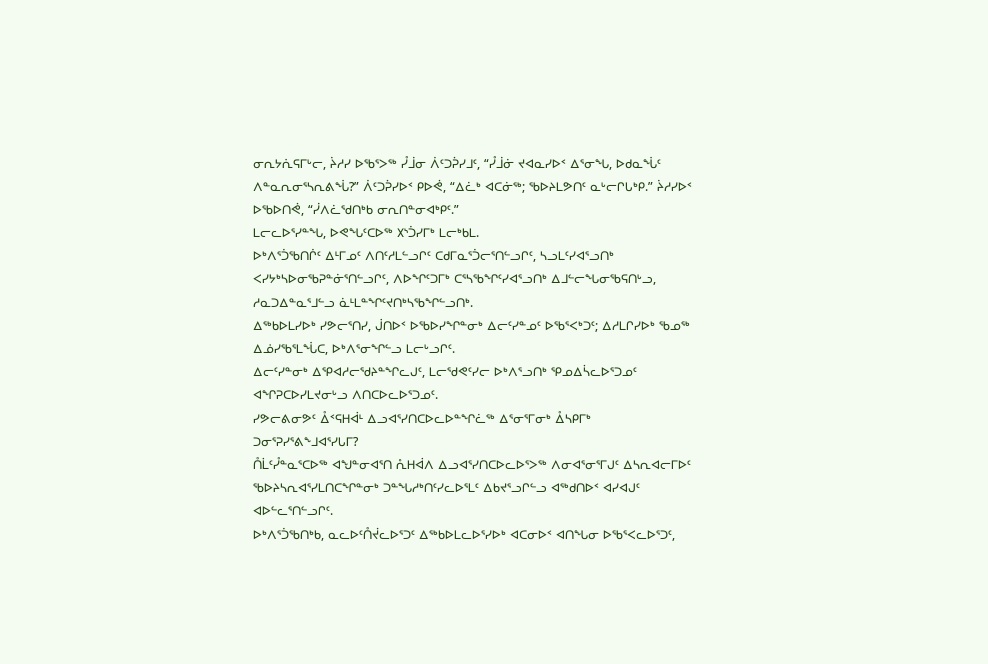ᓂᕆᔭᕇᕋᒥᒡᓕ, ᔩᓱᓯ ᐅᖃᕐᐳᖅ ᓮᒨᓂ ᐲᑦᑐᕉᓯᒧᑦ, “ᓮᒨᓃ ᔪᐊᓇᓯᐅᑉ ᐃᕐᓂᖓ, ᐅᑯᓇᖔᑦ ᐱᓐᓇᕆᓂᕐᓴᕆᕕᖔ?” ᐲᑦᑐᕉᓯᐅᑉ ᑭᐅᕚ, “ᐃᓛᒃ ᐊᑕᓃᖅ; ᖃᐅᔨᒪᕗᑎᑦ ᓇᒡᓕᒋᒐᒃᑭ.” ᔩᓱᓯᐅᑉ ᐅᖃᐅᑎᕚ, “ᓰᐱᓛᖁᑎᒃᑲ ᓂᕆᑎᓐᓂᐊᒃᑭᑦ.”
ᒪᓕᓚᐅᕐᓯᓐᖓ, ᐅᕙᖓᑦᑕᐅᖅ ᙭ᔅᑑᓯᒥᒃ ᒪᓕᒃᑲᒪ.
ᐅᒃᐱᕐᑑᖃᑎᒌᑦ ᐃᒻᒥᓄᑦ ᐱᑎᑦᓱᒪᓪᓗᒋᑦ ᑕᑯᒥᓇᕐᑑᓕᕐᑎᓪᓗᒋᑦ, ᓴᓗᒪᑦᓯᐊᕐᓗᑎᒃ ᐸᓯᔭᒃᓴᐅᓂᖃᕈᓐᓃᕐᑎᓪᓗᒋᑦ, ᐱᐅᖏᑦᑐᒥᒃ ᑕᕐᓴᖃᖏᑦᓯᐊᕐᓗᑎᒃ ᐃᒧᓪᓕᖓᓂᖃᕋᑎᒡᓗ, ᓱᓇᑐᐃᓐᓇᕐᒧᓪᓗ ᓈᒻᒪᓐᖏᑦᔪᑎᒃᓴᖃᖏᓪᓗᑎᒃ.
ᐃᖅᑲᐅᒪᓯᐅᒃ ᓯᕗᓕᕐᑎᓯ, ᒎᑎᐅᑉ ᐅᖃᐅᓯᖏᓐᓂᒃ ᐃᓕᑦᓯᓐᓄᑦ ᐅᖃᕐᐸᒃᑐᑦ; ᐃᓱᒪᒋᓯᐅᒃ ᖃᓄᖅ ᐃᓅᓯᖃᕐᒪᖔᑕ, ᐅᒃᐱᕐᓂᖏᓪᓗ ᒪᓕᒡᓗᒋᑦ.
ᐃᓕᑦᓯᓐᓂᒃ ᐃᕿᐊᓱᓕᖁᔨᓐᖏᓚᒍᑦ, ᒪᓕᖁᕙᑦᓯᓕ ᐅᒃᐱᕐᓗᑎᒃ ᕿᓄᐃᓵᓚᐅᕐᑐᓄᑦ ᐊᖏᕈᑕᐅᓯᒪᔪᓂᒡᓗ ᐱᑎᑕᐅᓚᐅᕐᑐᓄᑦ.
ᓯᕗᓕᕕᓂᕗᑦ ᐂᑉᕋᕼᐋᒻ ᐃᓗᐊᕐᓯᑎᑕᐅᓚᐅᓐᖏᓛᖅ ᐃᕐᓂᕐᒥᓂᒃ ᐂᓴᑭᒥᒃ ᑐᓂᕐᕈᓯᕐᕕᖕᒧᐊᕐᓯᒐᒥ?
ᑍᒫᑦᓮᓐᓇᕐᑕᐅᖅ ᐊᖑᓐᓂᐊᕐᑎ ᕅᕼᐋᐱ ᐃᓗᐊᕐᓯᑎᑕᐅᓚᐅᕐᐳᖅ ᐱᓂᐊᕐᓂᕐᒥᒍᑦ ᐃᓴᕆᐊᓕᒥᐅᑦ ᖃᐅᔨᓴᕆᐊᕐᓯᒪᑎᑕᖏᓐᓂᒃ ᑐᓐᖓᓱᒃᑎᑦᓯᓚᐅᕐᒪᑦ ᐃᑲᔪᕐᓗᒋᓪᓗ ᐊᖅᑯᑎᐅᑉ ᐊᓯᐊᒍᑦ ᐊᐅᓪᓚᕐᑎᓪᓗᒋᑦ.
ᐅᒃᐱᕐᑑᖃᑎᒃᑲ, ᓇᓚᐅᑦᑍᔫᓚᐅᕐᑐᑦ ᐃᖅᑲᐅᒪᓚᐅᕐᓯᐅᒃ ᐊᑕᓂᐅᑉ ᐊᑎᖓᓂ ᐅᖃᕐᐸᓚᐅᕐᑐᑦ,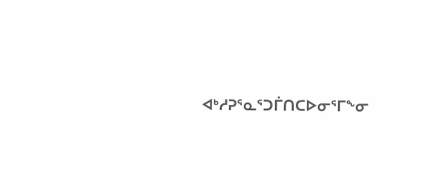ᐊᒃᓱᕈᕐᓇᕐᑐᒦᑎᑕᐅᓂᕐᒥᖕᓂ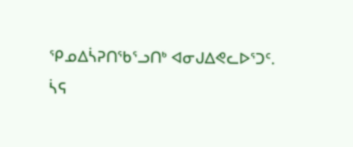ᕿᓄᐃᓵᕈᑎᖃᕐᓗᑎᒃ ᐊᓂᒍᐃᕙᓚᐅᕐᑐᑦ.
ᓵᕋ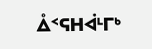ᐂᑉᕋᕼᐋᒻᒥᒃ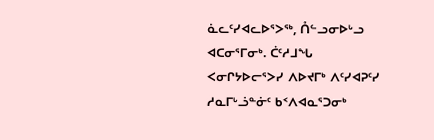ᓈᓚᑦᓯᐊᓚᐅᕐᐳᖅ, ᑍᓪᓗᓂᐅᒡᓗ ᐊᑕᓂᕐᒥᓂᒃ. ᑖᑦᓱᒧᖓ ᐸᓂᒋᔭᐅᓕᕐᐳᓯ ᐱᐅᔪᒥᒃ ᐱᑦᓯᐊᕈᑦᓯ ᓱᓇᒥᒡᓘᓐᓃᑦ ᑲᑉᐱᐊᓇᕐᑐᓂᒃ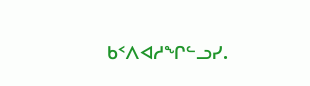ᑲᑉᐱᐊᓱᖏᓪᓗᓯ.